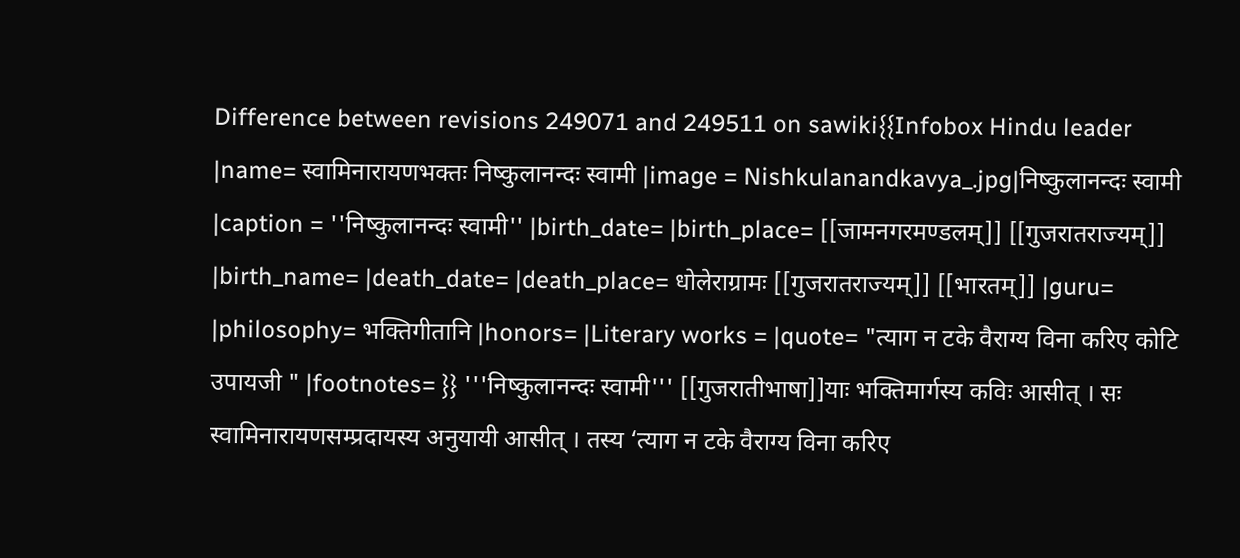Difference between revisions 249071 and 249511 on sawiki{{Infobox Hindu leader |name= स्वामिनारायणभक्तः निष्कुलानन्दः स्वामी |image = Nishkulanandkavya_.jpg|निष्कुलानन्दः स्वामी |caption = ''निष्कुलानन्दः स्वामी'' |birth_date= |birth_place= [[जामनगरमण्डलम्]] [[गुजरातराज्यम्]] |birth_name= |death_date= |death_place= धोलेराग्रामः [[गुजरातराज्यम्]] [[भारतम्]] |guru= |philosophy= भक्तिगीतानि |honors= |Literary works = |quote= "त्याग न टके वैराग्य विना करिए कोटि उपायजी " |footnotes= }} '''निष्कुलानन्दः स्वामी''' [[गुजरातीभाषा]]याः भक्तिमार्गस्य कविः आसीत् । सः स्वामिनारायणसम्प्रदायस्य अनुयायी आसीत् । तस्य ‘त्याग न टके वैराग्य विना करिए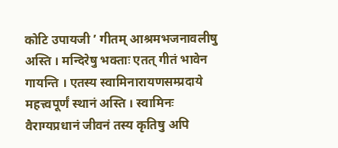कोटि उपायजी ’ गीतम् आश्रमभजनावलीषु अस्ति । मन्दिरेषु भक्ताः एतत् गीतं भावेन गायन्ति । एतस्य स्वामिनारायणसम्प्रदाये महत्त्वपूर्णं स्थानं अस्ति । स्वामिनः वैराग्यप्रधानं जीवनं तस्य कृतिषु अपि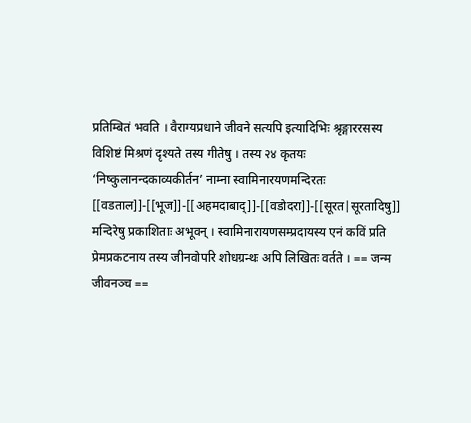प्रतिम्बितं भवति । वैराग्यप्रधाने जीवने सत्यपि इत्यादिभिः श्रृङ्गाररसस्य विशिष्टं मिश्रणं दृश्यते तस्य गीतेषु । तस्य २४ कृतयः ‘निष्कुलानन्दकाव्यकीर्तन’ नाम्ना स्वामिनारयणमन्दिरतः [[वडताल]]-[[भूज]]-[[अहमदाबाद्]]-[[वडोदरा]]-[[सूरत|सूरतादिषु]] मन्दिरेषु प्रकाशिताः अभूवन् । स्वामिनारायणसम्प्रदायस्य एनं कविं प्रति प्रेमप्रकटनाय तस्य जीनवोपरि शोधग्रन्थः अपि लिखितः वर्तते । == जन्म जीवनञ्च ==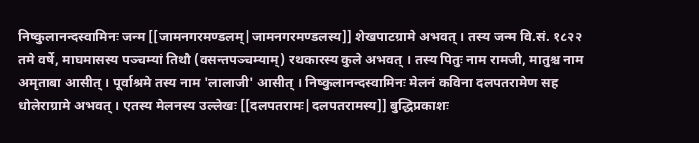निष्कुलानन्दस्वामिनः जन्म [[जामनगरमण्डलम्|जामनगरमण्डलस्य]] शेखपाटग्रामे अभवत् । तस्य जन्म वि.सं. १८२२ तमे वर्षे, माघमासस्य पञ्चम्यां तिथौ (वसन्तपञ्चम्याम्) रथकारस्य कुले अभवत् । तस्य पितुः नाम रामजी, मातुश्च नाम अमृताबा आसीत् । पूर्वाश्रमे तस्य नाम 'लालाजी' आसीत् । निष्कुलानन्दस्वामिनः मेलनं कविना दलपतरामेण सह धोलेराग्रामे अभवत् । एतस्य मेलनस्य उल्लेखः [[दलपतरामः|दलपतरामस्य]] बुद्धिप्रकाशः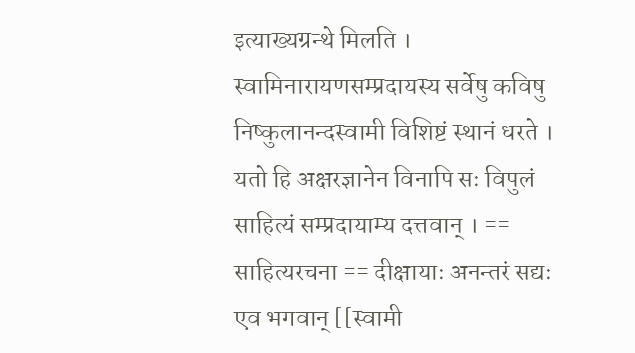इत्याख्यग्रन्थे मिलति । स्वामिनारायणसम्प्रदायस्य सर्वेषु कविषु निष्कुलानन्दस्वामी विशिष्टं स्थानं धरते । यतो हि अक्षरज्ञानेन विनापि सः विपुलं साहित्यं सम्प्रदायाम्य दत्तवान् । == साहित्यरचना == दीक्षायाः अनन्तरं सद्यः एव भगवान् [[स्वामी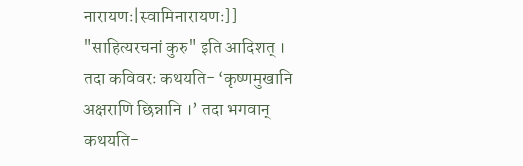नारायणः|स्वामिनारायणः]] "साहित्यरचनां कुरु" इति आदिशत् । तदा कविवरः कथयति- ‘कृष्णमुखानि अक्षराणि छिन्नानि ।’ तदा भगवान् कथयति-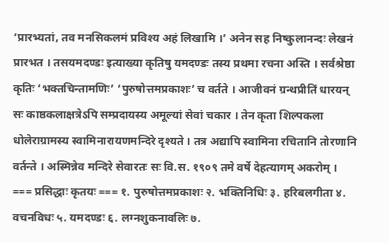‘प्रारभ्यतां, तव मनसिकलमं प्रविश्य अहं लिखामि ।’ अनेन सह निष्कुलानन्दः लेखनं प्रारभत । तसयमदण्डः इत्याख्या कृतिषु यमदण्डः तस्य प्रथमा रचना अस्ति । सर्वश्रेष्ठा कृतिः ‘भक्तचिन्तामणिः’ ‘पुरुषोत्तमप्रकाशः’ च वर्तते । आजीवनं ग्रन्थप्रीतिं धारयन् सः काष्ठकलाक्षत्रेऽपि सम्प्रदायस्य अमूल्यां सेवां चकार । तेन कृता शिल्पकला धोलेराग्रामस्य स्वामिनारायणमन्दिरे दृश्यते । तत्र अद्यापि स्वामिना रचितानि तोरणानि वर्तन्ते । अस्मिन्नेव मन्दिरे सेवारतः सः वि.स. १९०९ तमे वर्षे देहत्यागम् अकरोम् । === प्रसिद्धाः कृतयः === १. पुरुषोत्तमप्रकाशः २. भक्तिनिधिः ३. हरिबलगीता ४. वचनविधः ५. यमदण्डः ६. लग्नशुकनावलिः ७.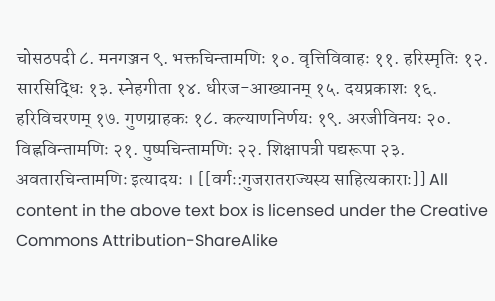चोसठपदी ८. मनगञ्जन ९. भक्तचिन्तामणिः १०. वृत्तिविवाहः ११. हरिस्मृतिः १२. सारसिद्धिः १३. स्नेहगीता १४. धीरज-आख्यानम् १५. दयप्रकाशः १६. हरिविचरणम् १७. गुणग्राहकः १८. कल्याणनिर्णयः १९. अरजीविनयः २०. विह्नविन्तामणिः २१. पुष्पचिन्तामणिः २२. शिक्षापत्री पद्यरूपा २३. अवतारचिन्तामणिः इत्यादयः । [[वर्गः:गुजरातराज्यस्य साहित्यकाराः]] All content in the above text box is licensed under the Creative Commons Attribution-ShareAlike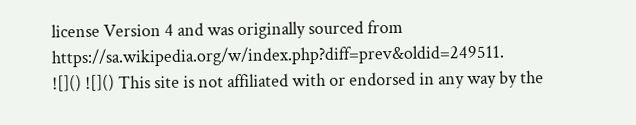license Version 4 and was originally sourced from https://sa.wikipedia.org/w/index.php?diff=prev&oldid=249511.
![]() ![]() This site is not affiliated with or endorsed in any way by the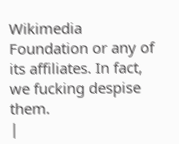Wikimedia Foundation or any of its affiliates. In fact, we fucking despise them.
|